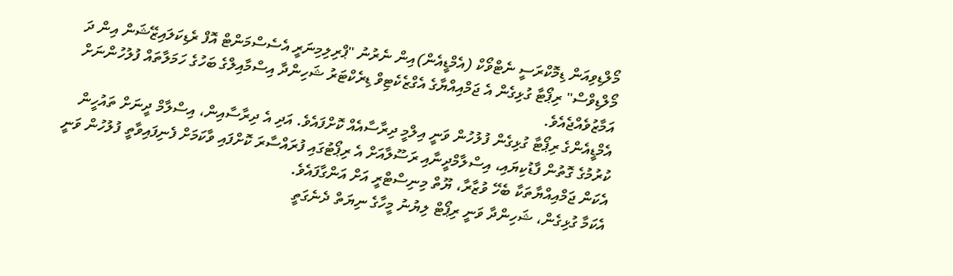މޯލްޑިވިއަން ޑިމޮކްރަސީ ނެޓްވޯކް (އެމްޑީއެން)އިން ނެރުނު "ޕްރިލިމިނަރީ އެސެސްމަންޓް އޮފް ރެޑިކަލައިޒޭޝަން އިން ދަ މޯލްޑިވްސް" ރިޕޯޓާ ގުޅިގެން އެ ޖަމްއިއްޔާގެ އެގްޒެކެޓިވް ޑިރެކްޓަރު ޝަހިންދާ އިސްމާއިލްގެ ބަހުގެ ހަމަލާތައް ފުލުހުންނަށް އަމާޒުވެއްޖެއެވެ.
އެމްޑީއެންގެ ރިޕޯޓާ ގުޅިގެން ފުލުހުން ވަނީ އިލްމީ ދިރާސާއެއް ކޮށްފައެވެ. އަދި އެ ދިރާސާއިން، އިސްލާމް ދީނަށް ތައުހީން ކުރުމުގެ ގޮތުން ފާޑުކިޔައި، އިސްލާމްދީނާއި ރަސޫލާއަށް އެ ރިޕޯޓުގައި ފުރައްސާރަ ކޮށްފައި ވާކަމަށް ފެނިފައިވާތީ ފުލުހުން ވަނީ އެކަން ޖަމްއިއްޔާތަކާ ބެހޭ ވުޒާރާ، ޔޫތް މިނިސްޓްރީ އަށް އަންގާފައެވެ.
އެކަމާ ގުޅިގެން، ޝަހިންދާ ވަނީ ރިޕޯޓް ލިޔުނު މީހާގެ ނިޔަތް ދެނެގަތީ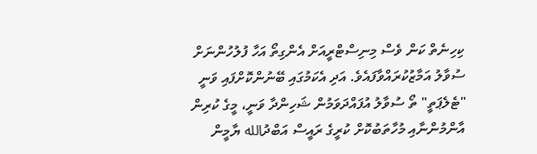ކިހިނެތް ކަން ވެސް މިނިސްޓްރީއަށް އެންގިތޯ އަހާ ފުލުހުންނަށް ސުވާލު އަމާޒުކުރައްވާފައެވެ. އަދި އެކަމުގައި ބޭނުންކޮށްފައި ވަނީ "ޓެލެޕަތީ" ތޯ ސުވާލު އުފައްދަވަމުން ޝަހިންދާ ވަނީ، މީގެ ކުރިން އާންމުންނާއި މުހާތަބުކޮށް ކުރީގެ ރައީސް އަބްދުالله ޔާމީން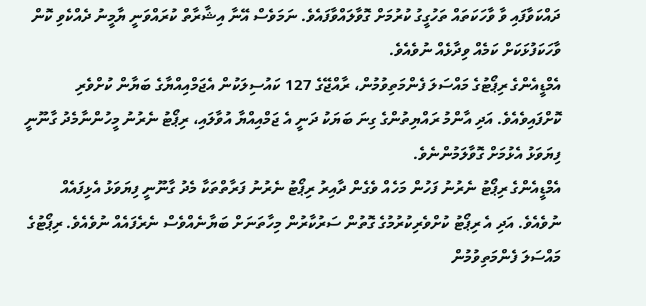ދައްކަވާފައި ވާ ވާހަކަތައް ތަހުގީގު ކުރުމަށް ގޮވާލައްވާފައެވެ. ނަމަވެސް އޭނާ އިޝާރާތް ކުރައްވަނީ ޔާމީނު ދެއްކެވި ކޮން ވާހަކަފުޅަކަށް ކަމެއް ވިދާޅެއް ނުވެއެވެ.
އެމްޑީއެންގެ ރިޕޯޓުގެ މައްސަލަ ފެންމަތިވުމުން، ރާއްޖޭގެ 127 ކައުސިލަކުން އެޖަމްއިއްޔާގެ ބަޔާން ކުށްވެރި ކޮށްފައިވެއެވެ. އަދި އާންމު ރައްޔިތުންގެ ގިނަ ބަޔަކު ދަނީ އެ ޖަމްއިއްޔާ އުވާލައި، ރިޕޯޓު ނެރުނު މީހުންނާމެދު ގާނޫނީ ފިޔަވަޅު އެޅުމަށް ގޮވާލަމުންނެވެ.
އެމްޑީއެންގެ ރިޕޯޓު ނެރުނު ފަހުން މަހެއް ވެގެން ދާއިރު ރިޕޯޓު ނެރުނު ފަރާތްތަކާ މެދު ގާނޫނީ ފިޔަވަޅު އެޅިފައެއް ނުވެއެވެ. އަދި އެ ރިޕޯޓު ކުށްވެރިކުރުމުގެ ގޮތުން ސަރުކާރުން މިހާތަނަށް ބަޔާނެއްވެސް ނެރެފައެއް ނުވެއެވެ. ރިޕޯޓުގެ މައްސަލަ ފެންމަތިވުމުން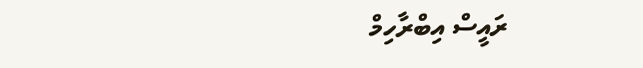ރައީސް އިބްރާހިމް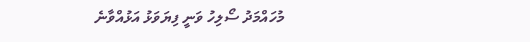މުހައްމަދު ސޯލިހު ވަނީ ފިޔަވަޅު އަޅުއްވާނެ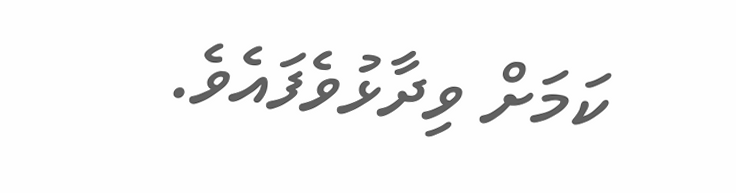ކަމަށް ވިދާޅުވެފައެވެ.